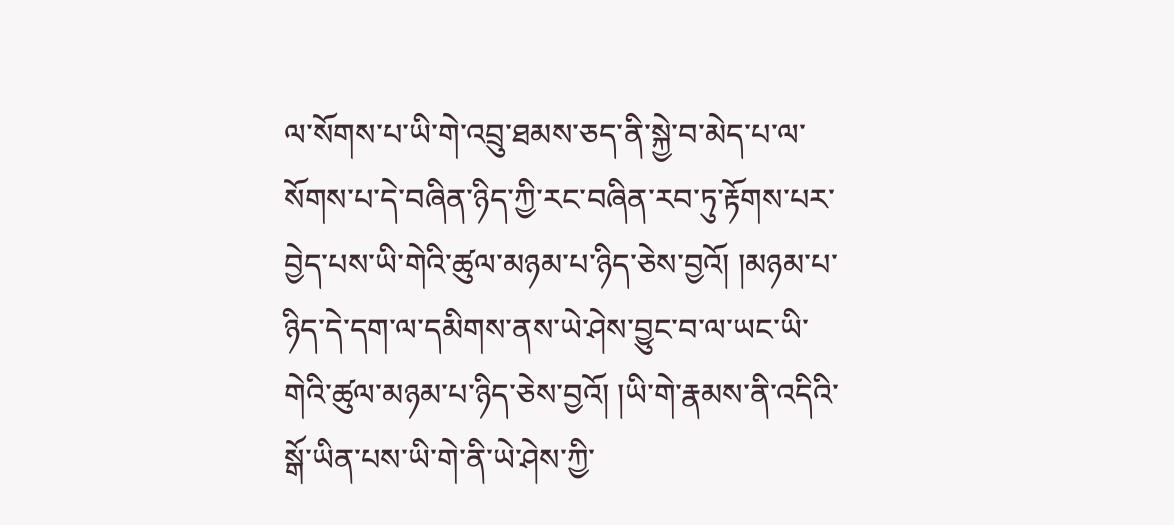ལ་སོགས་པ་ཡི་གེ་འབྲུ་ཐམས་ཅད་ནི་སྐྱེ་བ་མེད་པ་ལ་སོགས་པ་དེ་བཞིན་ཉིད་ཀྱི་རང་བཞིན་རབ་ཏུ་རྟོགས་པར་བྱེད་པས་ཡི་གེའི་ཚུལ་མཉམ་པ་ཉིད་ཅེས་བྱའོ། །མཉམ་པ་ཉིད་དེ་དག་ལ་དམིགས་ནས་ཡེ་ཤེས་བྱུང་བ་ལ་ཡང་ཡི་གེའི་ཚུལ་མཉམ་པ་ཉིད་ཅེས་བྱའོ། །ཡི་གེ་རྣམས་ནི་འདིའི་སྒོ་ཡིན་པས་ཡི་གེ་ནི་ཡེ་ཤེས་ཀྱི་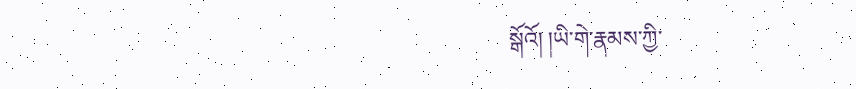སྒོའོ། །ཡི་གེ་རྣམས་ཀྱི་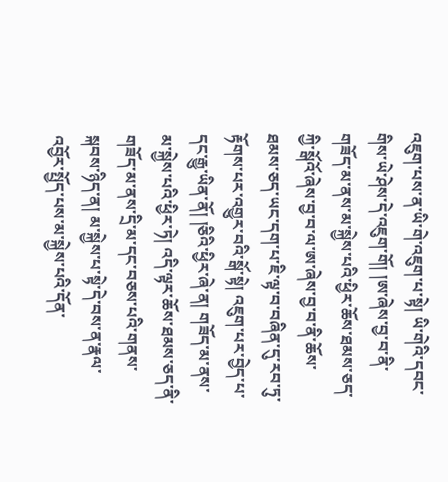འཇུག་པས་ན་ཡི་གེ་འཇུག་པ་སྟེ། ཡི་གེའི་དབང་གིས་ཡེ་ཤེས་དེ་འཇུག་གོ། །ཨ་ཞེས་བྱ་བ་ནི་གཟོད་མ་ནས་མ་སྐྱེས་པའི་ཕྱིར་ཆོས་ཐམས་ཅད་ཀྱི་སྒོའོ་ཞེས་བྱ་བ་ལ་ཨ་ཞེས་བྱ་བ་ནི་ཆོས་ཐམས་ཅད་ཡང་དག་པ་ཇི་ལྟ་བ་བཞིན་དུ་རབ་ཏུ་རྟོགས་པར་འགྱུར་བའི་སྒོ་སྟེ། འཇུག་པར་བྱེད་པ་དང་རྒྱུ་ཡིན་ནོ། །ཅིའི་ཕྱིར་ཞེ་ན། གཟོད་མ་ནས་མ་སྐྱེས་པའི་ཕྱིར་ཏེ། འདི་ལྟར་ཆོས་ཐམས་ཅད་ནི་གཟོད་མ་ནས་དྲི་མ་དང་བཅས་པའི་གནས་སྐབས་ཉིད་ན། མ་སྐྱེས་པ་སྟེ་དེ་བས་ན་རྣལ་འབྱོར་སྤྱོད་པས་མ་སྐྱེས་པའི་དོན་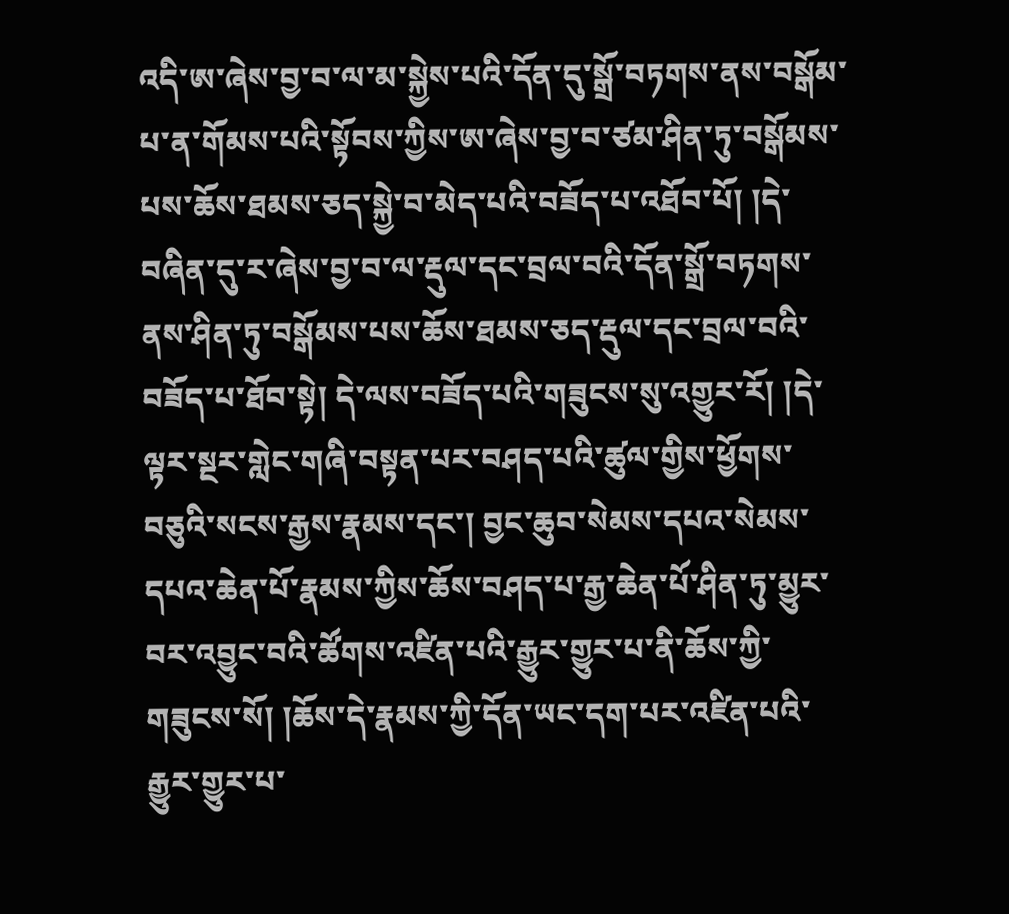འདི་ཨ་ཞེས་བྱ་བ་ལ་མ་སྐྱེས་པའི་དོན་དུ་སྒྲོ་བཏགས་ནས་བསྒོམ་པ་ན་གོམས་པའི་སྟོབས་ཀྱིས་ཨ་ཞེས་བྱ་བ་ཙམ་ཤིན་ཏུ་བསྒོམས་པས་ཆོས་ཐམས་ཅད་སྐྱེ་བ་མེད་པའི་བཟོད་པ་འཐོབ་པོ། །དེ་བཞིན་དུ་ར་ཞེས་བྱ་བ་ལ་རྡུལ་དང་བྲལ་བའི་དོན་སྒྲོ་བཏགས་ནས་ཤིན་ཏུ་བསྒོམས་པས་ཆོས་ཐམས་ཅད་རྡུལ་དང་བྲལ་བའི་བཟོད་པ་ཐོབ་སྟེ། དེ་ལས་བཟོད་པའི་གཟུངས་སུ་འགྱུར་རོ། །དེ་ལྟར་སྔར་གླེང་གཞི་བསྟན་པར་བཤད་པའི་ཚུལ་གྱིས་ཕྱོགས་བཅུའི་སངས་རྒྱས་རྣམས་དང་། བྱང་ཆུབ་སེམས་དཔའ་སེམས་དཔའ་ཆེན་པོ་རྣམས་ཀྱིས་ཆོས་བཤད་པ་རྒྱ་ཆེན་པོ་ཤིན་ཏུ་མྱུར་བར་འབྱུང་བའི་ཚོགས་འཛིན་པའི་རྒྱུར་གྱུར་པ་ནི་ཆོས་ཀྱི་གཟུངས་སོ། །ཆོས་དེ་རྣམས་ཀྱི་དོན་ཡང་དག་པར་འཛིན་པའི་རྒྱུར་གྱུར་པ་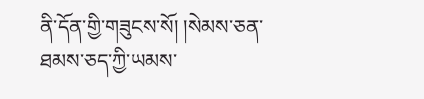ནི་དོན་གྱི་གཟུངས་སོ། །སེམས་ཅན་ཐམས་ཅད་ཀྱི་ཡམས་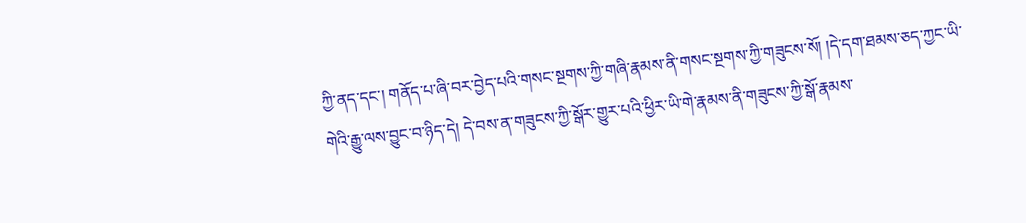ཀྱི་ནད་དང་། གནོད་པ་ཞི་བར་བྱེད་པའི་གསང་སྔགས་ཀྱི་གཞི་རྣམས་ནི་གསང་སྔགས་ཀྱི་གཟུངས་སོ། །དེ་དག་ཐམས་ཅད་ཀྱང་ཡི་གེའི་རྒྱུ་ལས་བྱུང་བ་ཉིད་དེ། དེ་བས་ན་གཟུངས་ཀྱི་སྒོར་གྱུར་པའི་ཕྱིར་ཡི་གེ་རྣམས་ནི་གཟུངས་ཀྱི་སྒོ་རྣམས་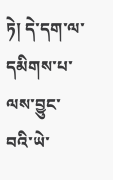ཏེ། དེ་དག་ལ་དམིགས་པ་ལས་བྱུང་བའི་ཡེ་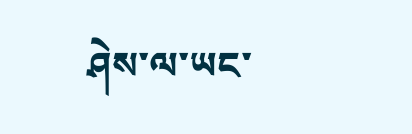ཤེས་ལ་ཡང་